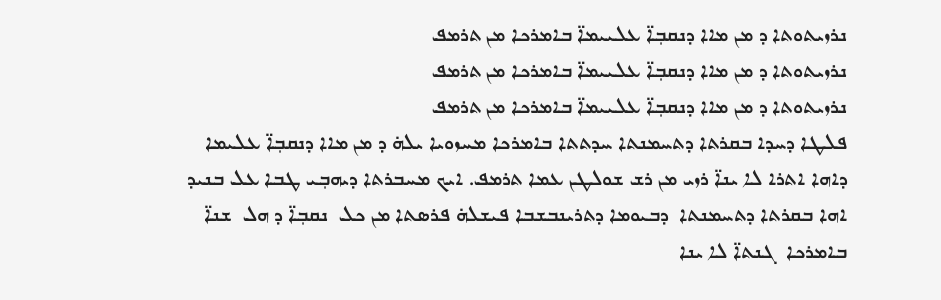ܢܪܙܝܬܘܬܐ ܕ ܡܢ ܡܐܐ ܕܢܩܒܼܐ̈ ܥܠܝܝܡܐ̈ ܒܐܡܪܟܐ ܡܢ ܬܪܡܦ
ܢܪܙܝܬܘܬܐ ܕ ܡܢ ܡܐܐ ܕܢܩܒܼܐ̈ ܥܠܝܝܡܐ̈ ܒܐܡܪܟܐ ܡܢ ܬܪܡܦ
ܢܪܙܝܬܘܬܐ ܕ ܡܢ ܡܐܐ ܕܢܩܒܼܐ̈ ܥܠܝܝܡܐ̈ ܒܐܡܪܟܐ ܡܢ ܬܪܡܦ
ܦܠܛܐ ܕܚܕܐ ܒܩܪܬܐ ܕܬܚܡܢܬܐ ܚܕܬܬܐ ܒܐܡܪܟܐ ܡܚܙܘܝܐ ܝܠܗ̇ ܕ ܡܢ ܡܐܐ ܕܢܩܒܼܐ̈ ܥܠܝܡܐ ܕܐܗܐ ܐܬܪܐ ܠܐ ܝܢܐ̈ ܪܙܝ ܡܢ ܪܫ ܫܘܠܛܢ ܥܡܐ ܬܪܡܦ. ܐܝܟ ܡܚܒܪܬܐ ܕܝܗܒܼܝ ܛܒܐ ܥܠ ܒܢܝܕ ܐܗܐ ܒܩܪܬܐ ܕܬܚܡܢܬܐ  ܕܒܝܘܡܐ ܕܬܪܝܢܒܫܒܐ ܦܝܫܠܗ̇ ܦܪܣܬܐ ܡܢ ܟܠ  ܢܩܒܼܐ̈ ܕ ܗܠ  ܫܢܐ̈ ܒܐܡܪܟܐ  ܓܢܬܐ̈ ܠܐ ܝܢܐ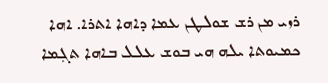ܪܙܝ ܡܢ ܪܫ ܫܘܠܛܢ ܥܡܐ ܕܐܗܐ ܐܬܪܐ. ܐܗܐ ܟܡܝܘܬܐ ܝܠܗ ܗܝ ܒܘܫ ܥܠܠ ܒܐܗܐ ܬܓܼܡܐ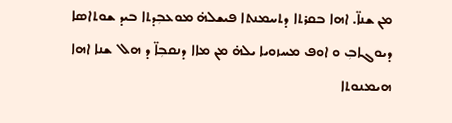ܡܢ ܫܢܐ̈. ܐܗܐ ܒܩܪܬܐ ܕܬܚܡܢܬܐ ܦܝܫܠܗ̇ ܡܘܥܒܼܕܬܐ ܒܝܕ ܫܘܬܐܣܐ ܕܝܘܓܐܒܼ ܘ ܐܘܦ ܡܚܙܘܝܐ ܝܠܗ̇ ܡܢ ܡܐܐ ܕܢܩܒܼܐ̈ ܕ ܗܠ  ܫܢܐ ܐܗܐ ܗܝܡܢܘܬܐ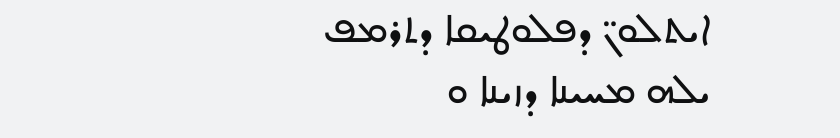ܐܝܬܠܘܢ̈ ܕܦܠܘܛܝܩܐ ܕܬܪܡܦ ܝܠܗ ܡܚܝܢܐ ܕܙܝܢܐ ܘ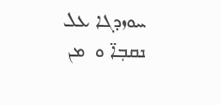ܚܘܙܕܓܐ ܥܠ ܢܩܒܼܐ̈ ܘ  ܡܢ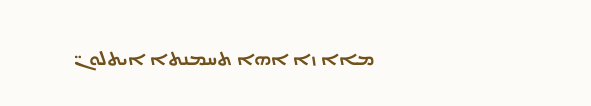ܡܐܐ ܙܐ ܐܗܐ ܬܚܡܢܬܐ ܐܝܬܠܘܢ̈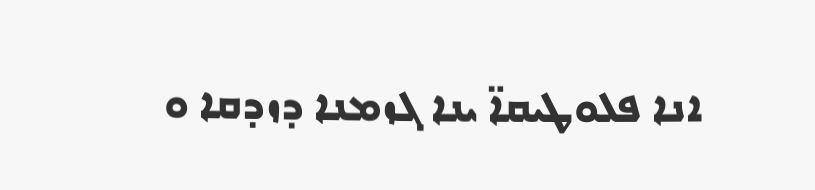ܐܢܐ ܦܠܘܛܝܩܐ̈ ܝܢܐ ܓܙܡܢܐ ܕܙܕܩܐ ܘ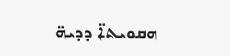ܗܩܘܝܬܐ̈ ܕܕܝܗ̈